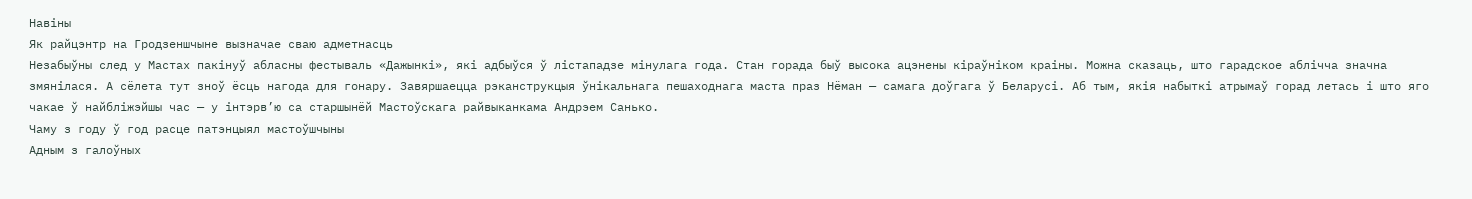Навiны
Як райцэнтр на Гродзеншчыне вызначае сваю адметнасць
Незабыўны след у Мастах пакінуў абласны фестываль «Дажынкі», які адбыўся ў лістападзе мінулага года. Стан горада быў высока ацэнены кіраўніком краіны. Можна сказаць, што гарадское аблічча значна змянілася. А сёлета тут зноў ёсць нагода для гонару. Завяршаецца рэканструкцыя ўнікальнага пешаходнага маста праз Нёман — самага доўгага ў Беларусі. Аб тым, якія набыткі атрымаў горад летась і што яго чакае ў найбліжэйшы час — у інтэрв’ю са старшынёй Мастоўскага райвыканкама Андрэем Санько.
Чаму з году ў год расце патэнцыял мастоўшчыны
Адным з галоўных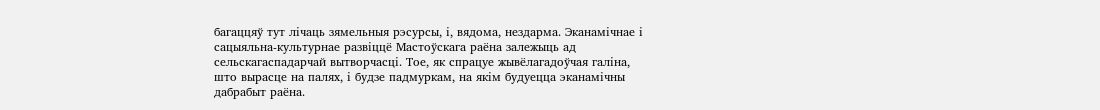багаццяў тут лічаць зямельныя рэсурсы, і, вядома, нездарма. Эканамічнае і сацыяльна-культурнае развіццё Мастоўскага раёна залежыць ад сельскагаспадарчай вытворчасці. Тое, як спрацуе жывёлагадоўчая галіна, што вырасце на палях, і будзе падмуркам, на якім будуецца эканамічны дабрабыт раёна.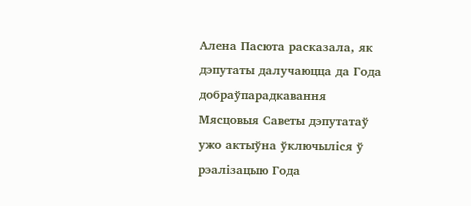Алена Пасюта расказала, як дэпутаты далучаюцца да Года добраўпарадкавання
Мясцовыя Саветы дэпутатаў ужо актыўна ўключыліся ў рэалізацыю Года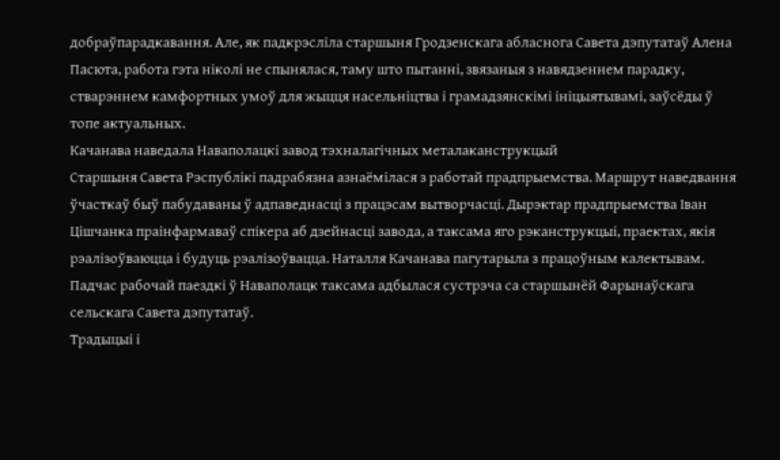добраўпарадкавання. Але, як падкрэсліла старшыня Гродзенскага абласнога Савета дэпутатаў Алена Пасюта, работа гэта ніколі не спынялася, таму што пытанні, звязаныя з навядзеннем парадку, стварэннем камфортных умоў для жыцця насельніцтва і грамадзянскімі ініцыятывамі, заўсёды ў топе актуальных.
Качанава наведала Наваполацкі завод тэхналагічных металаканструкцый
Старшыня Савета Рэспублікі падрабязна азнаёмілася з работай прадпрыемства. Маршрут наведвання ўчасткаў быў пабудаваны ў адпаведнасці з працэсам вытворчасці. Дырэктар прадпрыемства Іван Цішчанка праінфармаваў спікера аб дзейнасці завода, а таксама яго рэканструкцыі, праектах, якія рэалізоўваюцца і будуць рэалізоўвацца. Наталля Качанава пагутарыла з працоўным калектывам. Падчас рабочай паездкі ў Наваполацк таксама адбылася сустрэча са старшынёй Фарынаўскага сельскага Савета дэпутатаў.
Традыцыі і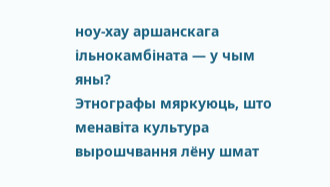ноу-хау аршанскага ільнокамбіната — у чым яны?
Этнографы мяркуюць, што менавіта культура вырошчвання лёну шмат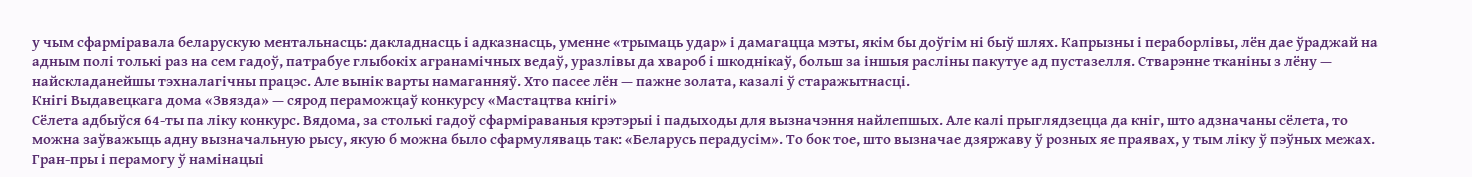у чым сфарміравала беларускую ментальнасць: дакладнасць і адказнасць, уменне «трымаць удар» і дамагацца мэты, якім бы доўгім ні быў шлях. Капрызны і пераборлівы, лён дае ўраджай на адным полі толькі раз на сем гадоў, патрабуе глыбокіх агранамічных ведаў, уразлівы да хвароб і шкоднікаў, больш за іншыя расліны пакутуе ад пустазелля. Стварэнне тканіны з лёну — найскладанейшы тэхналагічны працэс. Але вынік варты намаганняў. Хто пасее лён — пажне золата, казалі ў старажытнасці.
Кнігі Выдавецкага дома «Звязда» — сярод пераможцаў конкурсу «Мастацтва кнігі»
Сёлета адбыўся 64-ты па ліку конкурс. Вядома, за столькі гадоў сфарміраваныя крэтэрыі і падыходы для вызначэння найлепшых. Але калі прыглядзецца да кніг, што адзначаны сёлета, то можна заўважыць адну вызначальную рысу, якую б можна было сфармуляваць так: «Беларусь перадусім». То бок тое, што вызначае дзяржаву ў розных яе праявах, у тым ліку ў пэўных межах. Гран-пры і перамогу ў намінацыі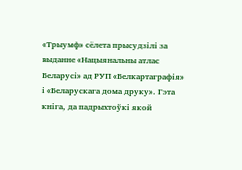«Трыумф» сёлета прысудзілі за выданне «Нацыянальны атлас Беларусі» ад РУП «Белкартаграфія» і «Беларускага дома друку». Гэта кніга, да падрыхтоўкі якой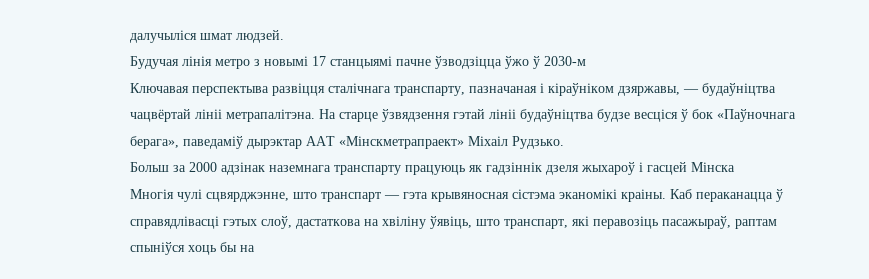далучыліся шмат людзей.
Будучая лінія метро з новымі 17 станцыямі пачне ўзводзіцца ўжо ў 2030-м
Ключавая перспектыва развіцця сталічнага транспарту, пазначаная і кіраўніком дзяржавы, — будаўніцтва чацвёртай лініі метрапалітэна. На старце ўзвядзення гэтай лініі будаўніцтва будзе весціся ў бок «Паўночнага берага», паведаміў дырэктар ААТ «Мінскметрапраект» Міхаіл Рудзько.
Больш за 2000 адзінак наземнага транспарту працуюць як гадзіннік дзеля жыхароў і гасцей Мінска
Многія чулі сцвярджэнне, што транспарт — гэта крывяносная сістэма эканомікі краіны. Каб пераканацца ў справядлівасці гэтых слоў, дастаткова на хвіліну ўявіць, што транспарт, які перавозіць пасажыраў, раптам спыніўся хоць бы на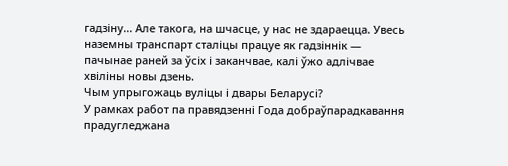гадзіну... Але такога, на шчасце, у нас не здараецца. Увесь наземны транспарт сталіцы працуе як гадзіннік — пачынае раней за ўсіх і заканчвае, калі ўжо адлічвае хвіліны новы дзень.
Чым упрыгожаць вуліцы і двары Беларусі?
У рамках работ па правядзенні Года добраўпарадкавання прадугледжана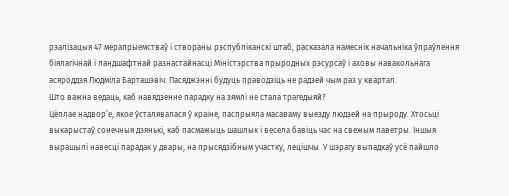рэалізацыя 47 мерапрыемстваў і створаны рэспубліканскі штаб, расказала намеснік начальніка ўпраўлення біялагічнай і ландшафтнай разнастайнасці Міністэрства прыродных рэсурсаў і аховы навакольнага асяроддзя Людміла Барташэвіч. Пасяджэнні будуць праводзіць не радзей чым раз у квартал.
Што важна ведаць, каб навядзенне парадку на зямлі не стала трагедыяй?
Цёплае надвор’е, якое ўсталявалася ў краіне, паспрыяла масаваму выезду людзей на прыроду. Хтосьці выкарыстаў сонечныя дзянькі, каб пасмажыць шашлык і весела бавіць час на свежым паветры. Іншыя вырашылі навесці парадак у двары, на прысядзібным участку, лецішчы. У шэрагу выпадкаў усё пайшло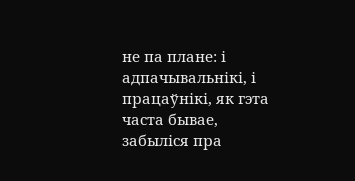не па плане: і адпачывальнікі, і працаўнікі, як гэта часта бывае, забыліся пра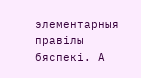элементарныя правілы бяспекі. А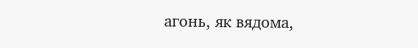агонь, як вядома,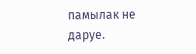памылак не даруе.